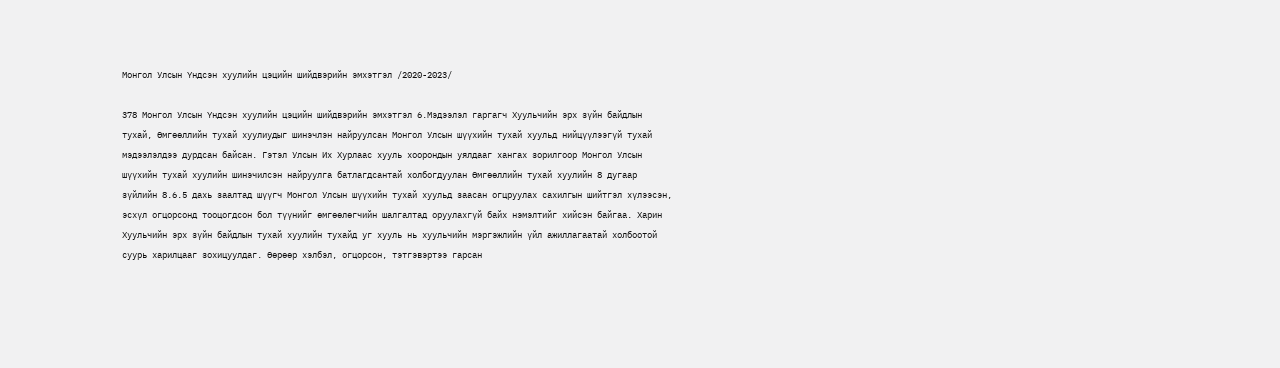Монгол Улсын Үндсэн хуулийн цэцийн шийдвэрийн эмхэтгэл /2020-2023/

378 Монгол Улсын Үндсэн хуулийн цэцийн шийдвэрийн эмхэтгэл 6.Мэдээлэл гаргагч Хуульчийн эрх зүйн байдлын тухай, Өмгөөллийн тухай хуулиудыг шинэчлэн найруулсан Монгол Улсын шүүхийн тухай хуульд нийцүүлээгүй тухай мэдээлэлдээ дурдсан байсан. Гэтэл Улсын Их Хурлаас хууль хоорондын уялдааг хангах зорилгоор Монгол Улсын шүүхийн тухай хуулийн шинэчилсэн найруулга батлагдсантай холбогдуулан Өмгөөллийн тухай хуулийн 8 дугаар зүйлийн 8.6.5 дахь заалтад шүүгч Монгол Улсын шүүхийн тухай хуульд заасан огцруулах сахилгын шийтгэл хүлээсэн, эсхүл огцорсонд тооцогдсон бол түүнийг өмгөөлөгчийн шалгалтад оруулахгүй байх нэмэлтийг хийсэн байгаа. Харин Хуульчийн эрх зүйн байдлын тухай хуулийн тухайд уг хууль нь хуульчийн мэргэжлийн үйл ажиллагаатай холбоотой суурь харилцааг зохицуулдаг. Өөрөөр хэлбэл, огцорсон, тэтгэвэртээ гарсан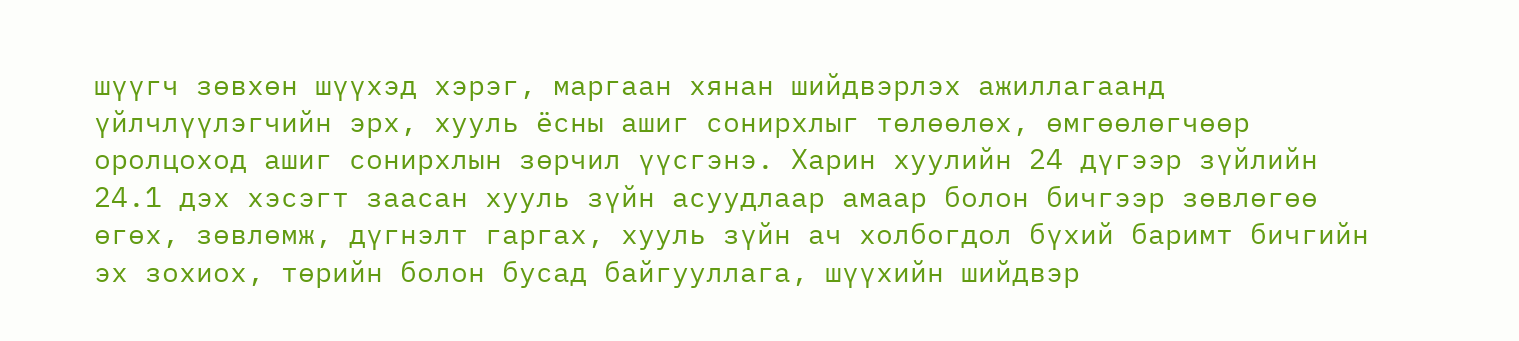шүүгч зөвхөн шүүхэд хэрэг, маргаан хянан шийдвэрлэх ажиллагаанд үйлчлүүлэгчийн эрх, хууль ёсны ашиг сонирхлыг төлөөлөх, өмгөөлөгчөөр оролцоход ашиг сонирхлын зөрчил үүсгэнэ. Харин хуулийн 24 дүгээр зүйлийн 24.1 дэх хэсэгт заасан хууль зүйн асуудлаар амаар болон бичгээр зөвлөгөө өгөх, зөвлөмж, дүгнэлт гаргах, хууль зүйн ач холбогдол бүхий баримт бичгийн эх зохиох, төрийн болон бусад байгууллага, шүүхийн шийдвэр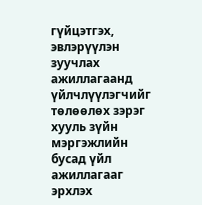гүйцэтгэх, эвлэрүүлэн зуучлах ажиллагаанд үйлчлүүлэгчийг төлөөлөх зэрэг хууль зүйн мэргэжлийн бусад үйл ажиллагааг эрхлэх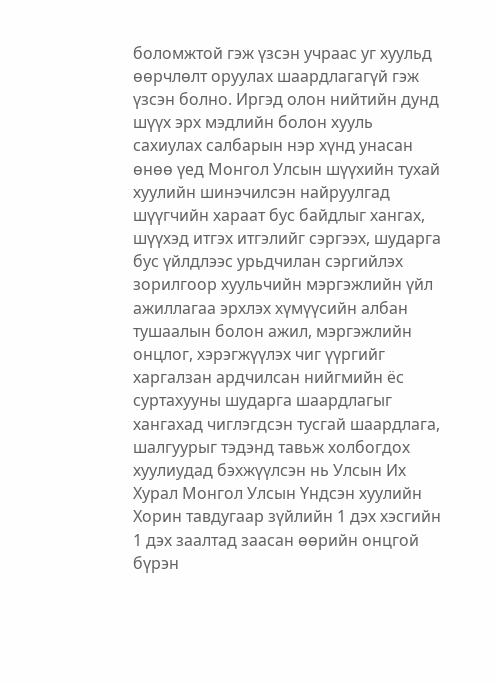боломжтой гэж үзсэн учраас уг хуульд өөрчлөлт оруулах шаардлагагүй гэж үзсэн болно. Иргэд олон нийтийн дунд шүүх эрх мэдлийн болон хууль сахиулах салбарын нэр хүнд унасан өнөө үед Монгол Улсын шүүхийн тухай хуулийн шинэчилсэн найруулгад шүүгчийн хараат бус байдлыг хангах, шүүхэд итгэх итгэлийг сэргээх, шударга бус үйлдлээс урьдчилан сэргийлэх зорилгоор хуульчийн мэргэжлийн үйл ажиллагаа эрхлэх хүмүүсийн албан тушаалын болон ажил, мэргэжлийн онцлог, хэрэгжүүлэх чиг үүргийг харгалзан ардчилсан нийгмийн ёс суртахууны шударга шаардлагыг хангахад чиглэгдсэн тусгай шаардлага, шалгуурыг тэдэнд тавьж холбогдох хуулиудад бэхжүүлсэн нь Улсын Их Хурал Монгол Улсын Үндсэн хуулийн Хорин тавдугаар зүйлийн 1 дэх хэсгийн 1 дэх заалтад заасан өөрийн онцгой бүрэн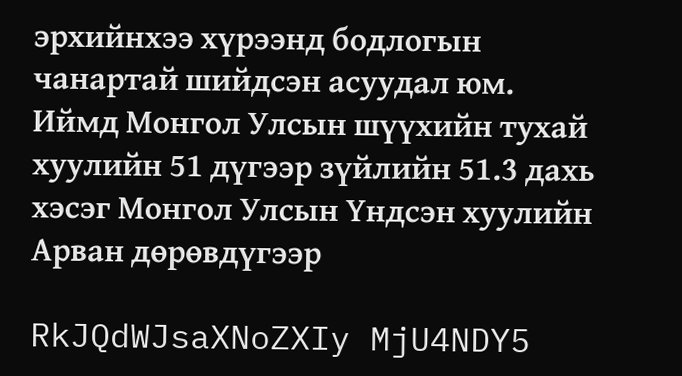эрхийнхээ хүрээнд бодлогын чанартай шийдсэн асуудал юм. Иймд Монгол Улсын шүүхийн тухай хуулийн 51 дүгээр зүйлийн 51.3 дахь хэсэг Монгол Улсын Үндсэн хуулийн Арван дөрөвдүгээр

RkJQdWJsaXNoZXIy MjU4NDY5